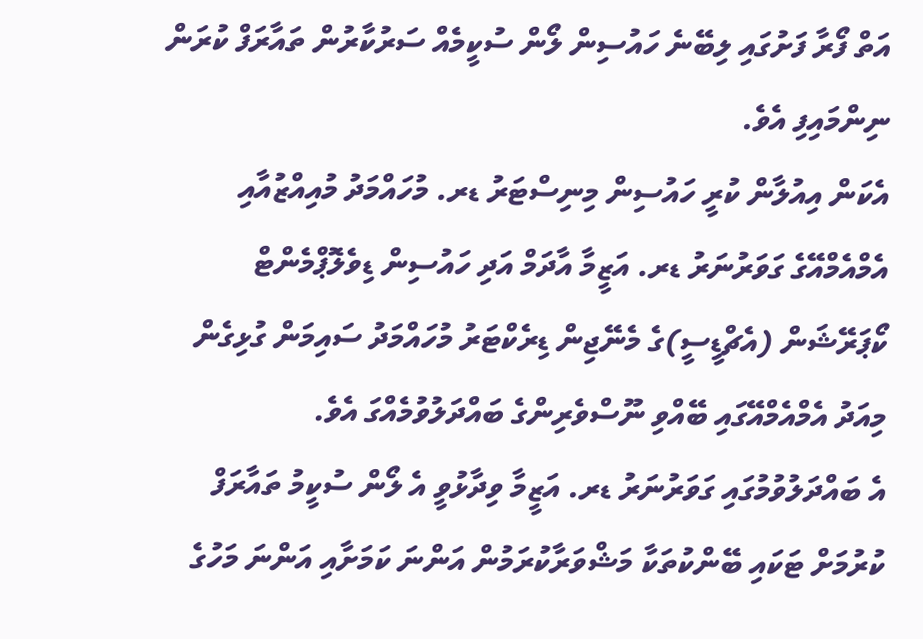އަތް ފޯރާ ފަށުގައި ލިބޭނެ ހައުސިން ލޯން ސުކީމެއް ސަރުކާރުން ތައާރަފް ކުރަން ނިންމައިފި އެވެ.
އެކަން އިއުލާން ކުރީ ހައުސިން މިނިސްޓަރު ޑރ. މުހައްމަދު މުއިއްޒުއާއި އެމްއެމްއޭގެ ގަވަރުނަރު ޑރ. އަޒީމާ އާދަމް އަދި ހައުސިން ޑިވެލޮޕްމެންޓް ކޯޕަރޭޝަން (އެޗްޑީސީ)ގެ މެނޭޖިން ޑިރެކްޓަރު މުހައްމަދު ސައިމަން ގުޅިގެން މިއަދު އެމްއެމްއޭގައި ބޭއްވި ނޫސްވެރިންގެ ބައްދަލުވުމެއްގަ އެވެ.
އެ ބައްދަލުވުމުގައި ގަވަރުނަރު ޑރ. އަޒީމާ ވިދާޅުވީ އެ ލޯން ސުކީމު ތައާރަފް ކުރުމަށް ޓަކައި ބޭންކުތަކާ މަޝްވަރާކުރަމުން އަންނަ ކަމަށާއި އަންނަ މަހުގެ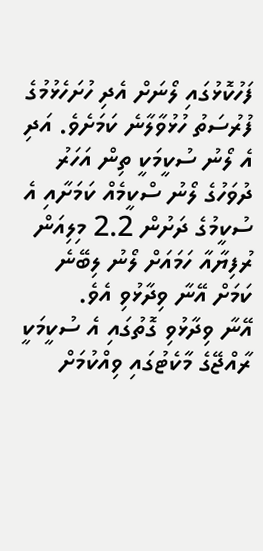ފަހުކޮޅުގައި ލޯނަށް އެދި ހުށަހެޅުމުގެ ފުރުސަތު ހުޅުވާލާނެ ކަމަށެވެ. އަދި އެ ލޯނު ސުކީމަކީ ތިން އަހަރު ދުވަހުގެ ލޯނު ސްކީމެއް ކަމަށާއި އެ ސުކީމުގެ ދަށުން 2.2 މިލިއަން ރުފިޔާއާ ހަމައަށް ލޯނު ލިބޭނެ ކަމަށް އޭނާ ވިދާޅުވި އެވެ.
އޭނާ ވިދާޅުވި ގޮތުގައި އެ ސުކީމަކީ ރާއްޖޭގެ މާކެޓުގައި ވިއްކުމަށް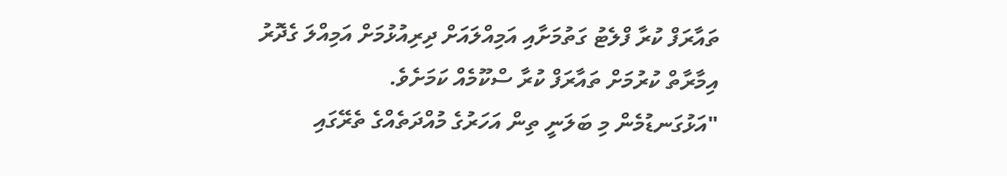ތައާރަފް ކުރާ ފްލެޓު ގަތުމަށާއި އަމިއްލައަށް ދިރިއުޅުމަށް އަމިއްލަ ގެދޮރު އިމާރާތް ކުރުމަށް ތައާރަފް ކުރާ ސްކޫމެއް ކަމަށެވެ.
"އަޅުގަނޑުމެން މި ބަލަނީ ތިން އަހަރުގެ މުއްދަތެއްގެ ތެރޭގައި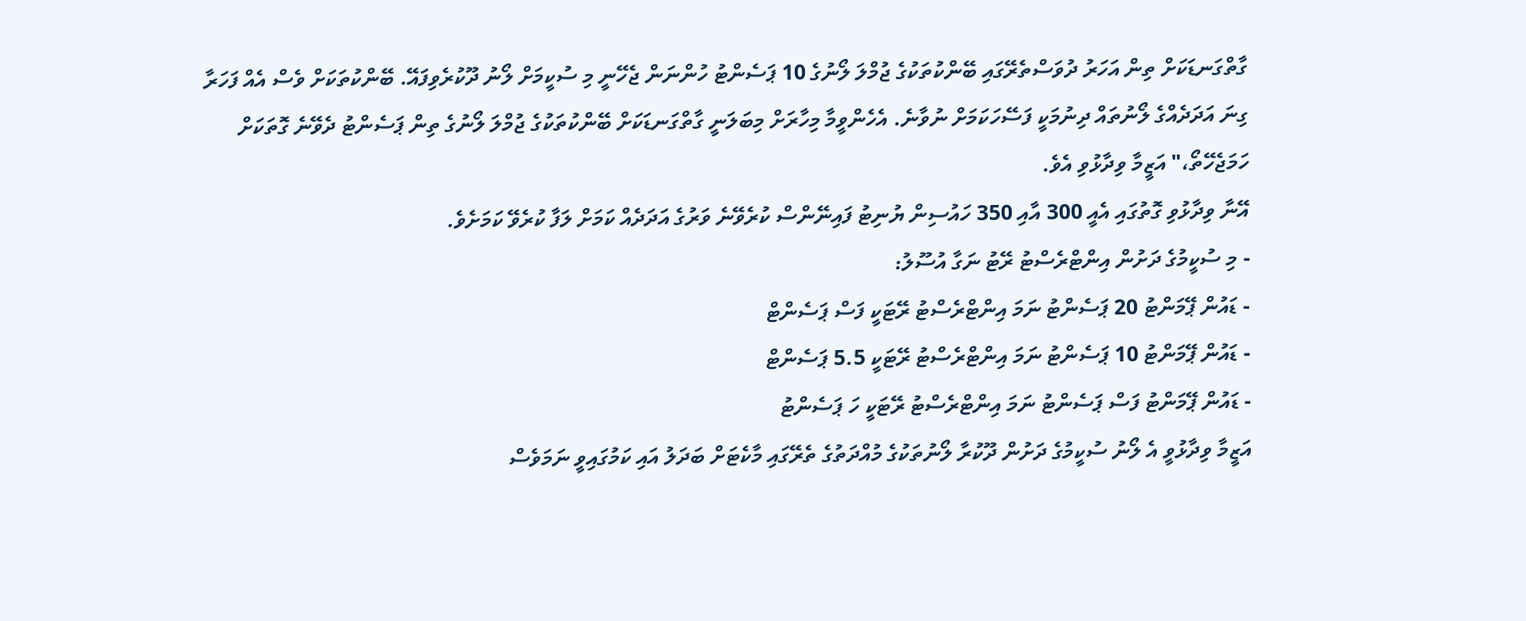ގާތްގަނޑަކަށް ތިން އަހަރު ދުވަސްތެރޭގައި ބޭންކުތަކުގެ ޖުމްލަ ލޯނުގެ 10 ޕަސެންޓު ހުންނަން ޖެހޭނީ މި ސުކީމަށް ލޯނު ދޫކުރެވިފައޭ. ބޭންކުތަކަށް ވެސް އެއް ފަހަރާ ގިނަ އަދަދެއްގެ ލޯނުތައް ދިނުމަކީ ފަސޭހަކަމަށް ނުވާނެ. އެހެންވީމާ މިހާރަށް މިބަލަނީ ގާތްގަނޑަކަށް ބޭންކުތަކުގެ ޖުމްލަ ލޯނުގެ ތިން ޕަސެންޓު ދެވޭނެ ގޮތަކަށް ހަމަޖެހޭތޯ،" އަޒީމާ ވިދާޅުވި އެވެ.
އޭނާ ވިދާޅުވި ގޮތުގައި އެއީ 300 އާއި 350 ހައުސިން ޔުނިޓު ފައިނޭންސް ކުރެވޭނެ ވަރުގެ އަދަދެއް ކަމަށް ލަފާ ކުރެވޭ ކަމަށެވެ.
- މި ސުކީމުގެ ދަށުން އިންޓްރެސްޓު ރޭޓު ނަގާ އުސޫލު:
- ޑައުން ޕޭމަންޓު 20 ޕަސެންޓު ނަމަ އިންޓްރެސްޓު ރޭޓަކީ ފަސް ޕަސެންޓް
- ޑައުން ޕޭމަންޓު 10 ޕަސެންޓު ނަމަ އިންޓްރެސްޓު ރޭޓަކީ 5.5 ޕަސެންޓް
- ޑައުން ޕޭމަންޓު ފަސް ޕަސެންޓު ނަމަ އިންޓްރެސްޓު ރޭޓަކީ ހަ ޕަސެންޓު
އަޒީމާ ވިދާޅުވީ އެ ލޯނު ސުކީމުގެ ދަށުން ދޫކުރާ ލޯނުތަކުގެ މުއްދަތުގެ ތެރޭގައި މާކެޓަށް ބަދަލު އައި ކަމުގައިވީ ނަމަވެސް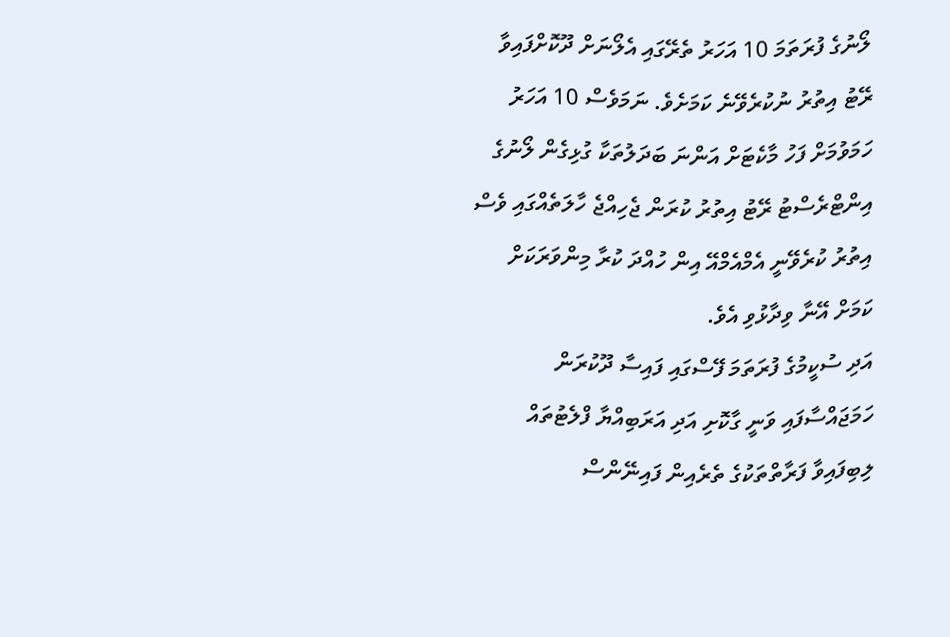ލޯނުގެ ފުރަތަމަ 10 އަހަރު ތެރޭގައި އެލޯނަށް ދޫކޮށްފައިވާ ރޭޓު އިތުރު ނުކުރެވޭނެ ކަމަށެވެ. ނަމަވެސް 10 އަހަރު ހަމަވުމަށް ފަހު މާކެޓަށް އަންނަ ބަދަލުތަކާ ގުޅިގެން ލޯނުގެ އިންޓްރެސްޓު ރޭޓު އިތުރު ކުރަން ޖެހިއްޖެ ހާލަތެއްގައި ވެސް އިތުރު ކުރެވޭނީ އެމްއެމްއޭ އިން ހުއްދަ ކުރާ މިންވަރަކަށް ކަމަށް އޭނާ ވިދާޅުވި އެވެ.
އަދި ސުކީމުގެ ފުރަތަމަ ފޭސްގައި ފައިސާ ދޫކުރަން ހަމަޖައްސާފައި ވަނީ ގާކޮށި އަދި އަރަބިއްޔާ ފްލެޓުތައް ލިބިފައިވާ ފަރާތްތަކުގެ ތެރެއިން ފައިނޭންސް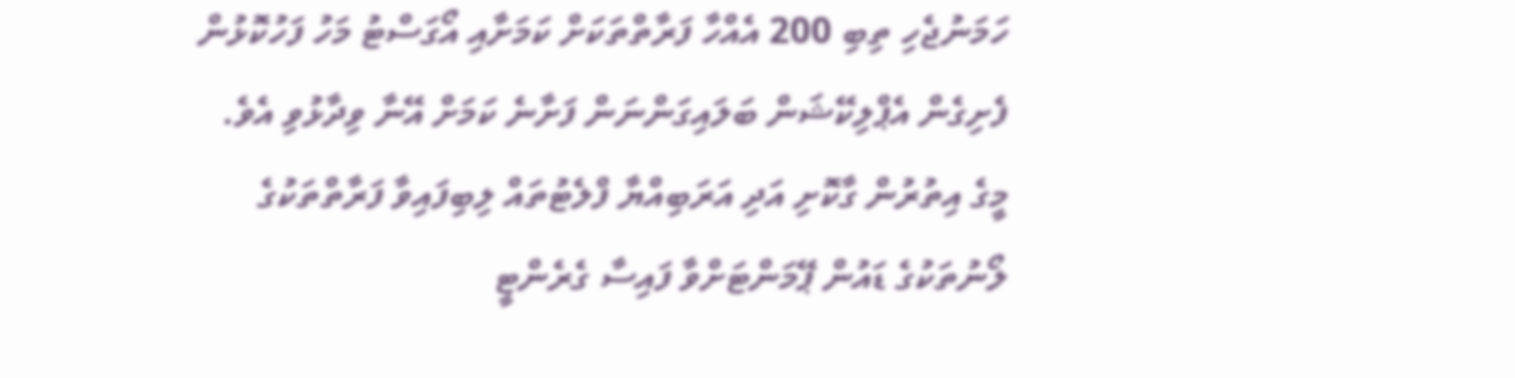ހަމަނުޖެހި ތިބި 200 އެއްހާ ފަރާތްތަކަށް ކަމަށާއި އޯގަސްޓު މަހު ފަހުކޮޅުން ފެށިގެން އެޕްލިކޭޝަން ބަލައިގަންނަން ފަށާނެ ކަމަށް އޭނާ ވިދާޅުވި އެވެ.
މީގެ އިތުރުން ގާކޮށި އަދި އަރަބިއްޔާ ފްލެޓުތައް ލިބިފައިވާ ފަރާތްތަކުގެ ލޯނުތަކުގެ ޑައުން ޕޭމަންޓަށްވާ ފައިސާ ގެރެންޓީ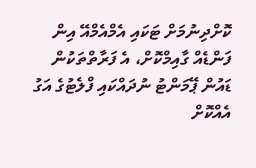ކޮށްދިނުމަށް ޓަކައި އެމްއެމްއޭ އިން ފަންޑެއް ގާއިމްކޮށް، އެ ފަރާތްތަކުން ޑައުން ޕޭމަންޓު ނުދައްކައި ފްލެޓުގެ އަގު އެއްކޮށް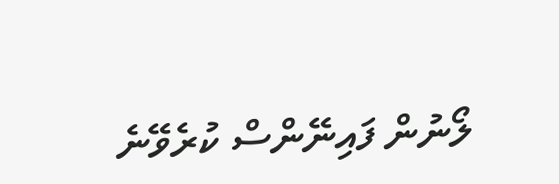ލޯނުން ފައިނޭންސް ކުރެވޭނެ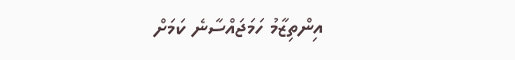އިންތިޒާމު ހަމަޖައްސާނެ ކަމަށް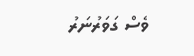ވެސް ގަވަރުނަރު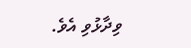ވިދާޅުވި އެވެ.